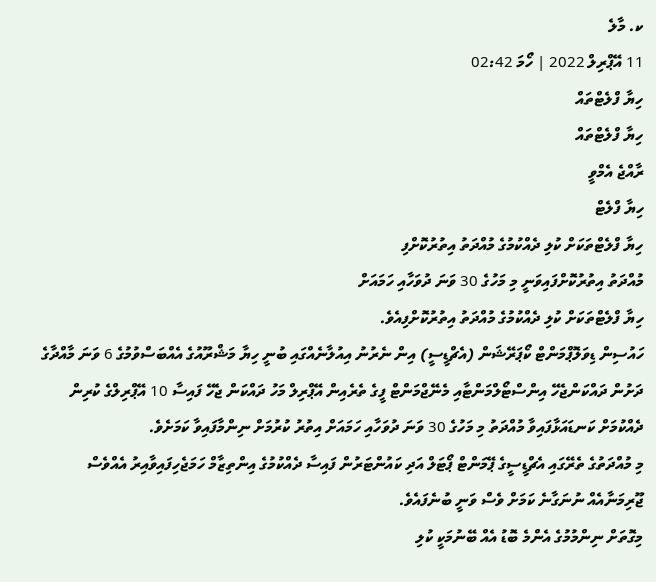ކ. މާލެ
11 އޭޕްރިލް 2022 | ހޯމަ 02:42
ހިޔާ ފްލެޓްތައް
ހިޔާ ފްލެޓްތައް
ރާއްޖެ އެމްވީ
ހިޔާ ފްލެޓް
ހިޔާ ފްލެޓްތަކަށް ކުލި ދެއްކުމުގެ މުއްދަތު އިތުރުކޮށްފި
މުއްދަތު އިތުރުކޮށްފައިވަނީ މި މަހުގެ 30 ވަނަ ދުވަހާއި ހަމައަށް
ހިޔާ ފްލެޓްތަކަށް ކުލި ދެއްކުމުގެ މުއްދަތު އިތުރުކޮށްފިއެވެ.
ހައުސިން ޑިވަލޮޕްމަންޓް ކޯޕަރޭޝަން (އެޗްޑީސީ) އިން ނެރުނު އިއުލާނެއްގައި ބުނީ ހިޔާ މަޝްރޫއުގެ އެއްބަސްވުމުގެ 6 ވަނަ މާއްދާގެ ދަށުން ދައްކަންޖެހޭ އިންސްޓޯލްމަންޓާއި މެނޭޖްމަންޓް ފީގެ ތެރެއިން އޭޕްރިލް މަހު ދައްކަން ޖެހޭ ފައިސާ 10 އޭޕްރިލްގެ ކުރިން ދެއްކުމަށް ކަނޑައަޅާފައިވާ މުއްދަތު މި މަހުގެ 30 ވަނަ ދުވަހާއި ހަމައަށް އިތުރު ކުރުމަށް ނިންމާފައިވާ ކަމަށެވެ.
މި މުއްދަތުގެ ތެރޭގައި އެޗްޑީސީގެ ޕޭމަންޓް ޕޯޓަލް އަދި ކައުންޓަރުން ފައިސާ ދެއްކުމުގެ އިންތިޒާމް ހަމަޖެހިފައިވާއިރު އެއްވެސް ޖޫރިމަނާއެއް ނުނަގާނެ ކަމަށް ވެސް ވަނީ ބުނެފައެވެ.
މިގޮތަށް ނިންމުމުގެ އެންމެ ބޮޑު އެއް ބޭނުމަކީ ކުލި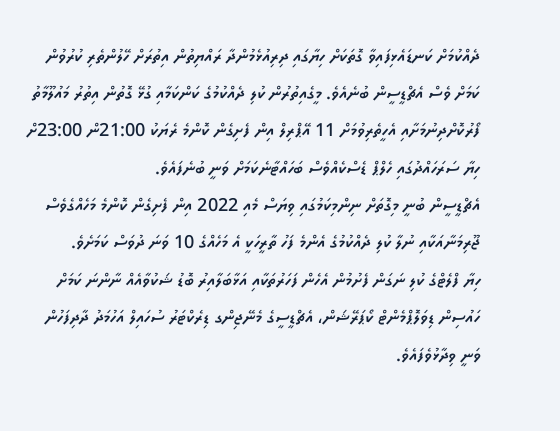ދެއްކުމަށް ކަނޑައެޅިފައިވާ ގޮތަކަށް ހިޔާގައި ދިރިއުޅެމުންދާ ރައްޔިތުން އިތުރަށް ހޭލުންތެރި ކުރުވުން ކަމަށް ވެސް އެޗްޑީސީން ބުނެއެވެ. މީގެއިތުރުން ކުލި ދެއްކުމުގެ ކަންކަމާއި ގުޅޭ ގޮތުން އިތުރު މައުލޫމާތު ފޯރުކޮށްދިނުމަށާއި އެހީތެރިވުމަށް 11 އޭޕްރިލް އިން ފެށިގެން ކޮންމެ ރެޔަކު 21:00ން 23:00ށް ހިޔާ ސަރަހައްދުގައި ހެލްޕް ޑެސްކެއްވެސް ބަހައްޓާނެކަމަށް ވަނީ ބުނެފައެވެ.
އެޗްޑީސީން ބުނީ މިގޮތަށް ނިންމިކަމުގައި ވިޔަސް މެއި 2022 އިން ފެށިގެން ކޮންމެ މަހެއްގެވެސް ޖޫރިމަނާއަކާއި ނުލާ ކުލި ދެއްކުމުގެ އެންމެ ފަހު ތާރީހަކީ އެ މަހެއްގެ 10 ވަނަ ދުވަސް ކަމަށެވެ.
ހިޔާ ފްލެޓްގެ ކުލި ނަގަން ފެށުމުން އެހެން ފަހަރުތަކާއި އަޅާބަލާއިރު ބޮޑު ޝަކުވާއެއް ނާންނަ ކަމަށް ހައުސިން ޑިވަލޮޕްމެންޓް ކޯޕަރޭޝަން، އެޗްޑީސީގެ މެނޭޖިންގ ޑިރެކްޓަރު ސުހައިލް އަހުމަދު ދާދިފަހުން ވަނީ ވިދާޅުވެފައެވެ.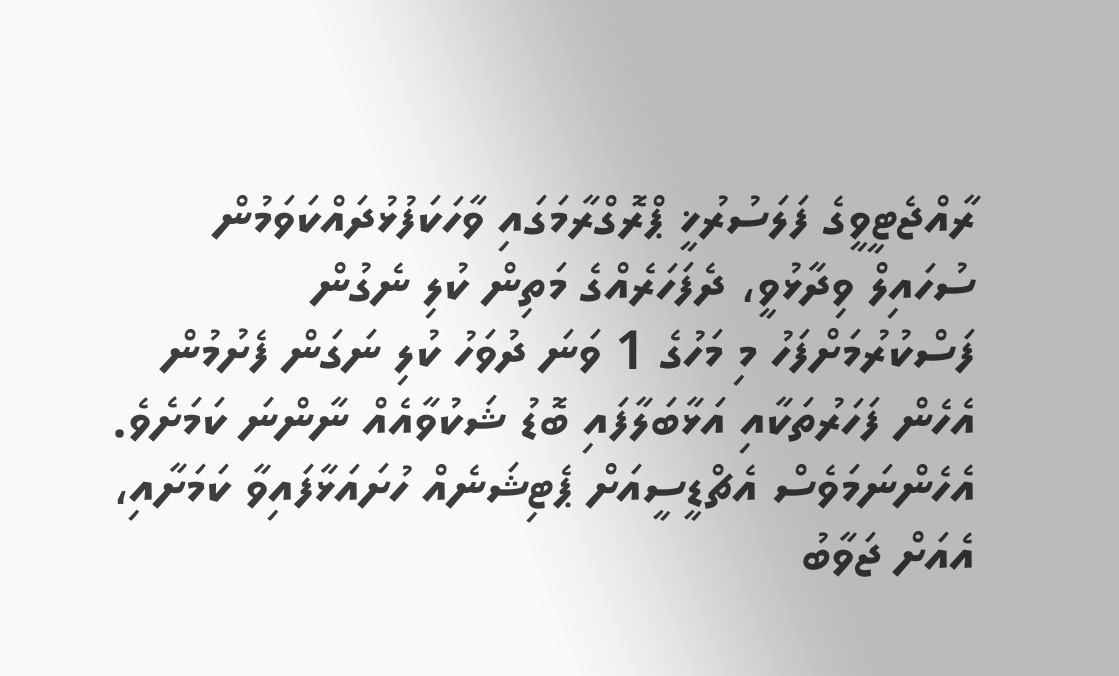ރާއްޖެޓީވީގެ ފަލަސުރުޚީ ޕްރޮގްރާމަގައި ވާހަކަފުޅުދައްކަވަމުން ސުހައިލް ވިދާޅުވީ، ދެފަހަރެއްގެ މަތިން ކުލި ނެގުން ފަސްކުރުމަށްފަހު މި މަހުގެ 1 ވަނަ ދުވަހު ކުލި ނަގަން ފެށުމުން އެހެން ފަހަރުތަކާއި އަޅާބަލާފައި ބޮޑު ޝަކުވާއެއް ނާންނަ ކަމަށެވެ. އެހެންނަމަވެސް އެޗްޑީސީއަށް ޕެޓިޝަނެއް ހުށައަޅާފައިވާ ކަމަށާއި، އެއަށް ޖަވާބު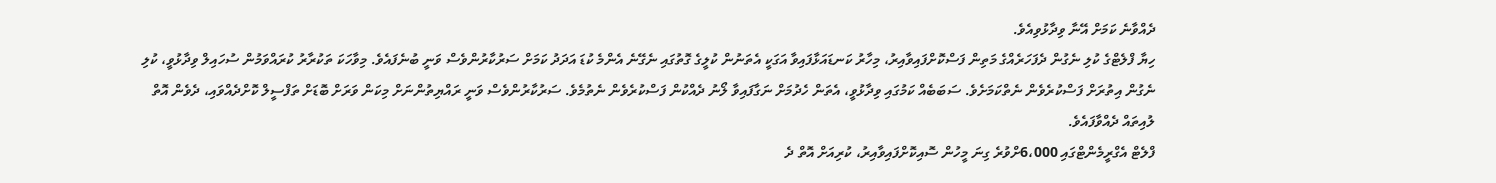ދެއްވާނެ ކަމަށް އޭނާ ވިދާޅުވިއެވެ.
ހިޔާ ފްލެޓްގެ ކުލި ނެގުން ދެފަހަރެއްގެ މަތިން ފަސްކޮށްފައިވާއިރު، މިހާރު ކަނޑައަޅާފައިވާ އަގަކީ އެތަނުން ކުލީގެ ގޮތުގައި ނެގޭނެ އެންމެ ކުޑަ އަދަދު ކަމަށް ސަރުކާރުންވެސް ވަނީ ބުނެފައެވެ. މިވާހަކަ ތަކުރާރު ކުރައްވަމުން ސުހައިލް ވިދާޅުވީ، ކުލި ނެގުން އިތުރަށް ފަސްކުރެވެން ނެތްކަމަށެވެ. ސަބަބެއް ކަމުގައި ވިދާޅުވީ، އެތަން ހެދުމަށް ނަގާފައިވާ ލޯނު ދެއްކުން ފަސްކުރެވެން ނެތުމެވެ. ސަރުކާރުންވެސް ވަނީ ރައްޔިތުންނަށް މިކަން ވަރަށް ބޮޑަށް ތަފްސީލް ކޮށްދެއްވައި، ދެވެން އޮތް ލުއިތައް ދެއްވާފައެވެ.
ފްލެޓް އެގްރީމެންޓްގައި 6،000ށްވުރެ ގިނަ މީހުން ސޮއިކޮށްފައިވާއިރު، ކުރިއަށް އޮތް ދެ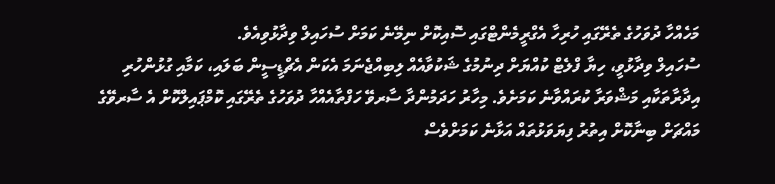މަހެއްހާ ދުވަހުގެ ތެރޭގައި ހުރިހާ އެގްރީމެންޓްގައި ސޮއިކޮށް ނިމޭނެ ކަމަށް ސުހައިލް ވިދާޅުވިއެވެ.
ސުހައިލް ވިދާޅުވީ، ހިޔާ ފްލެޓް ކުއްޔަށް ދިނުމުގެ ޝަކުވާއެއް ލިބިއްޖެނަމަ އެކަން އެޗްޑީސީން ބަލައި، ކަމާއި ގުޅުންހުރި އިދާރާތަކާއި މަޝްވަރާ ކުރައްވާނެ ކަމަށެވެ. މިހާރު ހަދަމުންދާ ސާރވޭ ހަފްތާއެއްހާ ދުވަހުގެ ތެރޭގައި ކޮމްޕައިލްކޮށް އެ ސާރވޭގެ މައްޗަށް ބިނާކޮށް އިތުރު ފިޔަވަޅުތައް އަޅާނެ ކަމަށްވެސް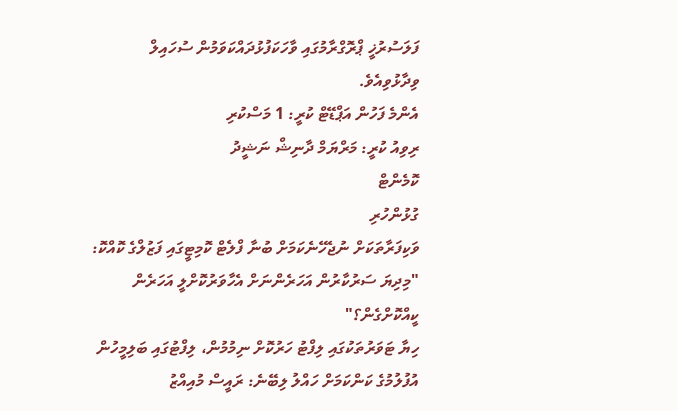ފަލަސުރުޚީ ޕްރޮގްރާމުގައި ވާހަކަފުޅުދައްކަވަމުން ސުހައިލް ވިދާޅުވިއެވެ.
އެންމެ ފަހުން އަޕްޑޭޓް ކުރީ: 1 މަސްކުރި
ރިވިއު ކުރީ: މަރްޔަމް ދާނިޝް ނަޝީދު
ކޮމެންޓް
ގުޅުންހުރި
ވަކިފަރާތަކަށް ނުޖެހޭނެކަމަށް ބުނާ ފްލެޓް ކޮމިޓީގައި ފަޒުލްގެ ކޮއްކޮ: "މިދިޔަ ސަރުކާރުން އަހަރެންނަށް އެހާވަރުކޮށްލީ އަހަރެން ކީއްކޮށްގެން؟"
ހިޔާ ޓަވަރުތަކުގައި ލިފްޓު ހަރުކޮށް ނިމުމުން، ލިފްޓުގައި ބަލިމީހުން އުފުލުމުގެ ކަންކަމަށް ހައްލު ލިބޭނެ: ރައީސް މުއިއްޒު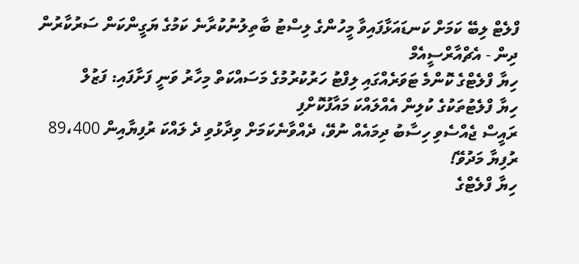ފްލެޓް ލިބޭ ކަމަށް ކަނޑައަޅާފައިވާ މީހުންގެ ލިސްޓު ބާތިލުނުކުރާނެ ކަމުގެ ޔަގީންކަން ސަރުކާރުން ދިން - އެޗްއާރްސީއެމް
ހިޔާ ފްލެޓްގެ ކޮންމެ ޓަވަރެއްގައި ލިފްޓު ހަރުކުރުމުގެ މަސައްކަތް މިހާރު ވަނީ ފަށާފައި: ފަޒުލް
ހިޔާ ފްލެޓުތަކުގެ ކުލިން އެއްލައްކަ މައާފުކޮށްފި
ރައީސް ޖެއްސެވި ހިސާބު ދިމައެއް ނުވޭ، ދެއްވާނެކަމަށް ވިދާޅުވި ދެ ލައްކަ ރުފިޔާއިން 89،400 ރުފިޔާ މަދުވޭ!
ހިޔާ ފްލެޓްގެ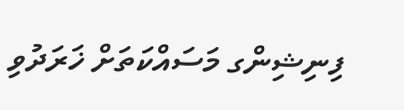ފިނިޝިންގ މަސައްކަތަށް ޚަރަދުވި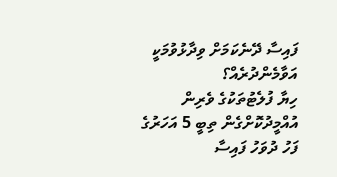ފައިސާ ދޭނެކަމަށް ވިދާޅުވުމަކީ އަވާމެންދުރެއް؟
ހިޔާ ފުލެޓުތަކުގެ ވެރިން އުއްމީދުކޮށްގެން ތިބީ 5 އަހަރުގެ ފަހު ދުވަހު ފައިސާ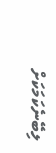ލިބޭނެކަމަކަށް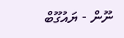ނޫން - ޔައުގޫބް